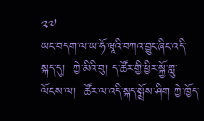༢༧
ཡང་བདག་ལ་ཡ་ཧོ་ཝཱའི་བཀའ་བྱུང་ཞིང་འདི་སྐད་དུ།  ཀྱེ་མིའི་བུ། ད་ཚོར་གྱི་ཕྱིར་སྐྱོ་གླུ་ལོངས་ལ།  ཚོར་ལ་འདི་སྐད་སྨྲོས་ཤིག ཀྱེ་ཁྱོད་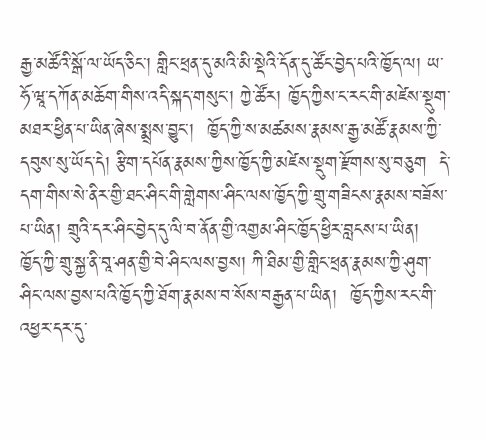རྒྱ་མཚོའི་སྒོ་ལ་ཡོད་ཅིང་། གླིང་ཕྲན་དུ་མའི་མི་སྡེའི་དོན་དུ་ཚོང་བྱེད་པའི་ཁྱོད་ལ། ཡ་ཧོ་ཝཱ་དཀོན་མཆོག་གིས་འདི་སྐད་གསུང་། ཀྱེ་ཚོར། ཁྱོད་ཀྱིས་ང་རང་གི་མཛེས་སྡུག་མཐར་ཕྱིན་པ་ཡིན་ཞེས་སྨྲས་བྱུང་།  ཁྱོད་ཀྱི་ས་མཚམས་རྣམས་རྒྱ་མཚོ་རྣམས་ཀྱི་དབུས་སུ་ཡོད་དེ། རྩིག་དཔོན་རྣམས་ཀྱིས་ཁྱོད་ཀྱི་མཛེས་སྡུག་རྫོགས་སུ་བཅུག  དེ་དག་གིས་སེ་ནིར་གྱི་ཐང་ཤིང་གི་གླེགས་ཤིང་ལས་ཁྱོད་ཀྱི་གྲུ་གཟིངས་རྣམས་བཟོས་པ་ཡིན། གྲུའི་དར་ཤིང་བྱེད་དུ་ལི་བ་ནོན་གྱི་འགྱམ་ཤིང་ཁྱོད་ཕྱིར་བླངས་པ་ཡིན།  ཁྱོད་ཀྱི་གྲུ་སྐྱ་ནི་བཱ་ཤན་གྱི་བེ་ཤིང་ལས་བྱས། ཀི་ཐིམ་གྱི་གླིང་ཕྲན་རྣམས་ཀྱི་ཤུག་ཤིང་ལས་བྱས་པའི་ཁྱོད་ཀྱི་ཐོག་རྣམས་བ་སོས་བརྒྱན་པ་ཡིན།  ཁྱོད་ཀྱིས་རང་གི་འཕྱར་དར་དུ་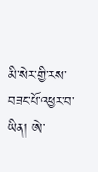མི་སེར་གྱི་རས་བཟང་པོ་འཕྱར་བ་ཡིན། ཨེ་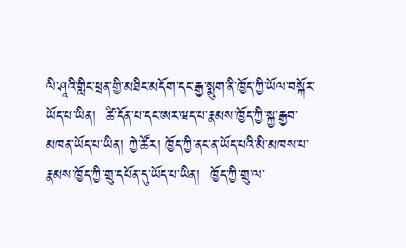ལི་ཤཱའི་གླིང་ཕྲན་གྱི་མཐིང་མདོག་དང་རྒྱ་སྨུག་ནི་ཁྱོད་ཀྱི་ཡོལ་བསྐོར་ཡོད་པ་ཡིན།  ཚི་དོན་པ་དང་ཨར་ཝད་པ་རྣམས་ཁྱོད་ཀྱི་སྐྱ་རྒྱབ་མཁན་ཡོད་པ་ཡིན། ཀྱེ་ཚོར། ཁྱོད་ཀྱི་ནང་ན་ཡོད་པའི་མི་མཁས་པ་རྣམས་ཁྱོད་ཀྱི་གྲུ་དཔོན་དུ་ཡོད་པ་ཡིན།  ཁྱོད་ཀྱི་གྲུ་ལ་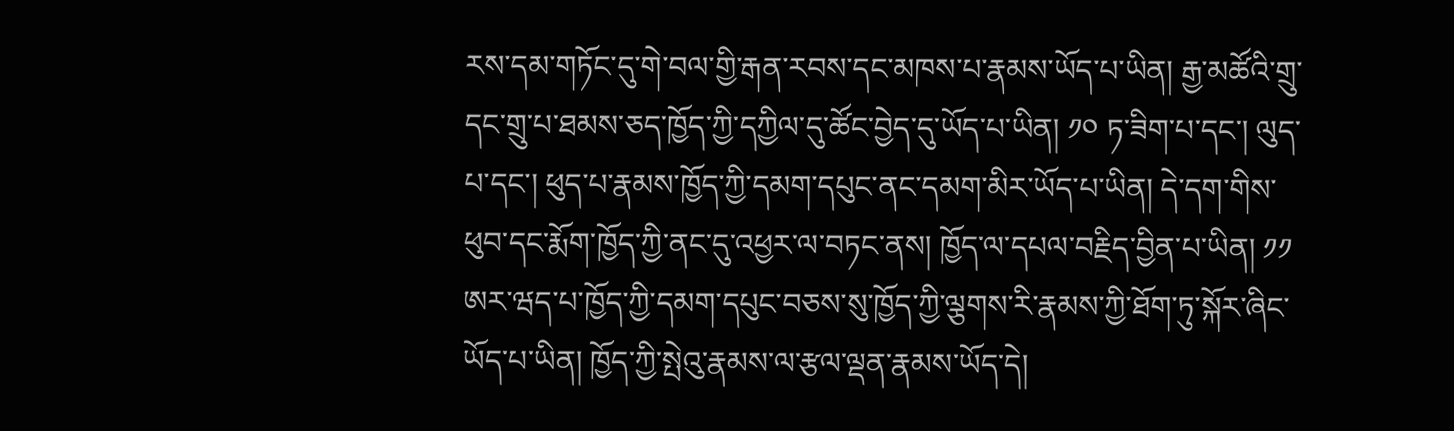རས་དམ་གཏོང་དུ་གེ་བལ་གྱི་རྒན་རབས་དང་མཁས་པ་རྣམས་ཡོད་པ་ཡིན། རྒྱ་མཚོའི་གྲུ་དང་གྲུ་པ་ཐམས་ཅད་ཁྱོད་ཀྱི་དཀྱིལ་དུ་ཚོང་བྱེད་དུ་ཡོད་པ་ཡིན། ༡༠ ཏ་ཟིག་པ་དང་། ལུད་པ་དང་། ཕུད་པ་རྣམས་ཁྱོད་ཀྱི་དམག་དཔུང་ནང་དམག་མིར་ཡོད་པ་ཡིན། དེ་དག་གིས་ཕུབ་དང་རྨོག་ཁྱོད་ཀྱི་ནང་དུ་འཕྱར་ལ་བཏང་ནས། ཁྱོད་ལ་དཔལ་བརྗིད་བྱིན་པ་ཡིན། ༡༡ ཨར་ཝད་པ་ཁྱོད་ཀྱི་དམག་དཔུང་བཅས་སུ་ཁྱོད་ཀྱི་ལྕགས་རི་རྣམས་ཀྱི་ཐོག་ཏུ་སྐོར་ཞིང་ཡོད་པ་ཡིན། ཁྱོད་ཀྱི་སྤེའུ་རྣམས་ལ་རྩལ་ལྡན་རྣམས་ཡོད་དེ།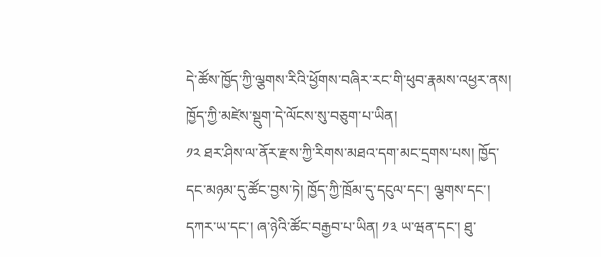དེ་ཚོས་ཁྱོད་ཀྱི་ལྕགས་རིའི་ཕྱོགས་བཞིར་རང་གི་ཕུབ་རྣམས་འཕྱར་ནས། ཁྱོད་ཀྱི་མཛེས་སྡུག་དེ་ལོངས་སུ་བཅུག་པ་ཡིན།
༡༢ ཐར་ཤིས་ལ་ནོར་རྫས་ཀྱི་རིགས་མཐའ་དག་མང་དྲགས་པས། ཁྱོད་དང་མཉམ་དུ་ཚོང་བྱས་ཏེ། ཁྱོད་ཀྱི་ཁྲོམ་དུ་དངུལ་དང་། ལྕགས་དང་། དཀར་ཡ་དང་། ཞ་ཉེའི་ཚོང་བརྒྱབ་པ་ཡིན། ༡༣ ཡ་ཝན་དང་། ཐུ་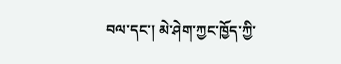བལ་དང་། མེ་ཤེག་ཀྱང་ཁྱོད་ཀྱི་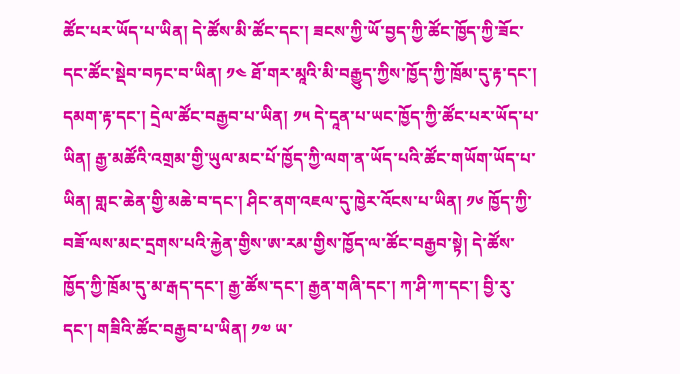ཚོང་པར་ཡོད་པ་ཡིན། དེ་ཚོས་མི་ཚོང་དང་། ཟངས་ཀྱི་ཡོ་བྱད་ཀྱི་ཚོང་ཁྱོད་ཀྱི་ཟོང་དང་ཚོང་སྡེབ་བཏང་བ་ཡིན། ༡༤ ཐོ་གར་མཱའི་མི་བརྒྱུད་ཀྱིས་ཁྱོད་ཀྱི་ཁྲོམ་དུ་རྟ་དང་། དམག་རྟ་དང་། དྲེལ་ཚོང་བརྒྱབ་པ་ཡིན། ༡༥ དེ་དཱན་པ་ཡང་ཁྱོད་ཀྱི་ཚོང་པར་ཡོད་པ་ཡིན། རྒྱ་མཚོའི་འགྲམ་གྱི་ཡུལ་མང་པོ་ཁྱོད་ཀྱི་ལག་ན་ཡོད་པའི་ཚོང་གཡོག་ཡོད་པ་ཡིན། གླང་ཆེན་གྱི་མཆེ་བ་དང་། ཤིང་ནག་འཇལ་དུ་ཁྱེར་འོངས་པ་ཡིན། ༡༦ ཁྱོད་ཀྱི་བཟོ་ལས་མང་དྲགས་པའི་རྐྱེན་གྱིས་ཨ་རམ་གྱིས་ཁྱོད་ལ་ཚོང་བརྒྱབ་སྟེ། དེ་ཚོས་ཁྱོད་ཀྱི་ཁྲོམ་དུ་མ་རྒད་དང་། རྒྱ་ཚོས་དང་། རྒྱན་གཞི་དང་། ཀ་ཤི་ཀ་དང་། བྱི་རུ་དང་། གཟིའི་ཚོང་བརྒྱབ་པ་ཡིན། ༡༧ ཡ་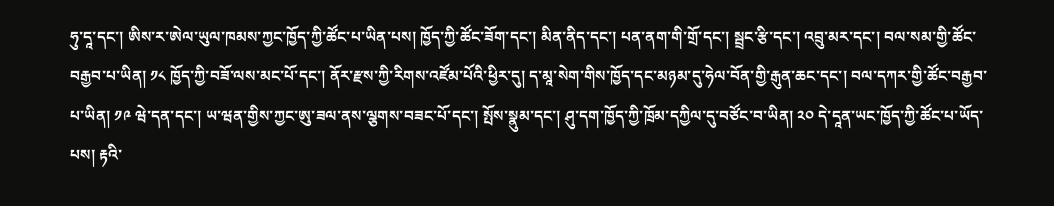ཧུ་དཱ་དང་། ཨིས་ར་ཨེལ་ཡུལ་ཁམས་ཀྱང་ཁྱོད་ཀྱི་ཚོང་པ་ཡིན་པས། ཁྱོད་ཀྱི་ཚོང་ཟོག་དང་། མིན་ནིད་དང་། པན་ནག་གི་གྲོ་དང་། སྦྲང་རྩི་དང་། འབྲུ་མར་དང་། བལ་སམ་གྱི་ཚོང་བརྒྱབ་པ་ཡིན། ༡༨ ཁྱོད་ཀྱི་བཟོ་ལས་མང་པོ་དང་། ནོར་རྫས་ཀྱི་རིགས་འཛོམ་པོའི་ཕྱིར་དུ། ད་མཱ་སེག་གིས་ཁྱོད་དང་མཉམ་དུ་ཧེལ་བོན་གྱི་རྒུན་ཆང་དང་། བལ་དཀར་གྱི་ཚོང་བརྒྱབ་པ་ཡིན། ༡༩ ཝེ་དན་དང་། ཡ་ཝན་གྱིས་ཀྱང་ཨུ་ཟལ་ནས་ལྕགས་བཟང་པོ་དང་། སྤོས་སྣུམ་དང་། ཤུ་དག་ཁྱོད་ཀྱི་ཁྲོམ་དཀྱིལ་དུ་བཙོང་བ་ཡིན། ༢༠ དེ་དཱན་ཡང་ཁྱོད་ཀྱི་ཚོང་པ་ཡོད་པས། རྟའི་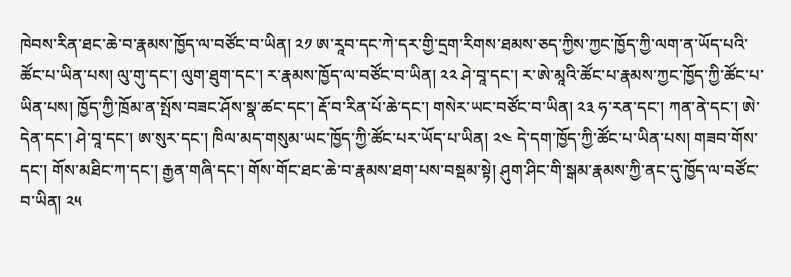ཁེབས་རིན་ཐང་ཆེ་བ་རྣམས་ཁྱོད་ལ་བཙོང་བ་ཡིན། ༢༡ ཨ་རཱབ་དང་ཀེ་དར་གྱི་དྲག་རིགས་ཐམས་ཅད་ཀྱིས་ཀྱང་ཁྱོད་ཀྱི་ལག་ན་ཡོད་པའི་ཚོང་པ་ཡིན་པས། ལུ་གུ་དང་། ལུག་ཐུག་དང་། ར་རྣམས་ཁྱོད་ལ་བཙོང་བ་ཡིན། ༢༢ ཤེ་བཱ་དང་། ར་ཨེ་མཱའི་ཚོང་པ་རྣམས་ཀྱང་ཁྱོད་ཀྱི་ཚོང་པ་ཡིན་པས། ཁྱོད་ཀྱི་ཁྲོམ་ན་སྤོས་བཟང་ཤོས་སྣ་ཚང་དང་། རྡོ་བ་རིན་པོ་ཆེ་དང་། གསེར་ཡང་བཙོང་བ་ཡིན། ༢༣ ཧ་རན་དང་། ཀན་ནེ་དང་། ཨེ་དེན་དང་། ཤེ་བཱ་དང་། ཨ་སུར་དང་། ཁིལ་མད་གསུམ་ཡང་ཁྱོད་ཀྱི་ཚོང་པར་ཡོད་པ་ཡིན། ༢༤ དེ་དག་ཁྱོད་ཀྱི་ཚོང་པ་ཡིན་པས། གཟབ་གོས་དང་། གོས་མཐིང་ཀ་དང་། རྒྱན་གཞི་དང་། གོས་གོང་ཐང་ཆེ་བ་རྣམས་ཐག་པས་བསྡམ་སྟེ། ཤུག་ཤིང་གི་སྒམ་རྣམས་ཀྱི་ནང་དུ་ཁྱོད་ལ་བཙོང་བ་ཡིན། ༢༥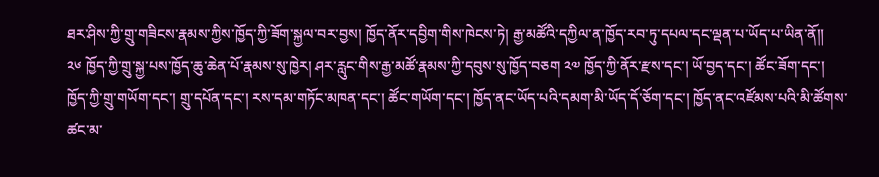ཐར་ཤིས་ཀྱི་གྲུ་གཟིངས་རྣམས་ཀྱིས་ཁྱོད་ཀྱི་ཟོག་སྐྱལ་བར་བྱས། ཁྱོད་ནོར་དབྱིག་གིས་ཁེངས་ཏེ། རྒྱ་མཚོའི་དཀྱིལ་ན་ཁྱོད་རབ་ཏུ་དཔལ་དང་ལྡན་པ་ཡོད་པ་ཡིན་ནོ༎
༢༦ ཁྱོད་ཀྱི་གྲུ་སྐྱ་པས་ཁྱོད་ཆུ་ཆེན་པོ་རྣམས་སུ་ཁྱེར། ཤར་རླུང་གིས་རྒྱ་མཚོ་རྣམས་ཀྱི་དབུས་སུ་ཁྱོད་བཅག ༢༧ ཁྱོད་ཀྱི་ནོར་རྫས་དང་། ཡོ་བྱད་དང་། ཚོང་ཟོག་དང་། ཁྱོད་ཀྱི་གྲུ་གཡོག་དང་། གྲུ་དཔོན་དང་། རས་དམ་གཏོང་མཁན་དང་། ཚོང་གཡོག་དང་། ཁྱོད་ནང་ཡོད་པའི་དམག་མི་ཡོད་དོ་ཅོག་དང་། ཁྱོད་ནང་འཛོམས་པའི་མི་ཚོགས་ཚང་མ་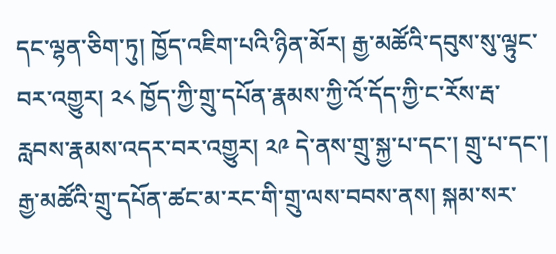དང་ལྷན་ཅིག་ཏུ། ཁྱོད་འཇིག་པའི་ཉིན་མོར། རྒྱ་མཚོའི་དབུས་སུ་ལྟུང་བར་འགྱུར། ༢༨ ཁྱོད་ཀྱི་གྲུ་དཔོན་རྣམས་ཀྱི་འོ་དོད་ཀྱི་ང་རོས་རྦ་རླབས་རྣམས་འདར་བར་འགྱུར། ༢༩ དེ་ནས་གྲུ་སྐྱ་པ་དང་། གྲུ་པ་དང་། རྒྱ་མཚོའི་གྲུ་དཔོན་ཚང་མ་རང་གི་གྲུ་ལས་བབས་ནས། སྐམ་སར་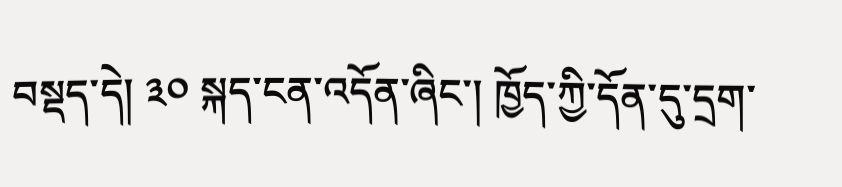བསྡད་དེ། ༣༠ སྐད་ངན་འདོན་ཞིང་། ཁྱོད་ཀྱི་དོན་དུ་དྲག་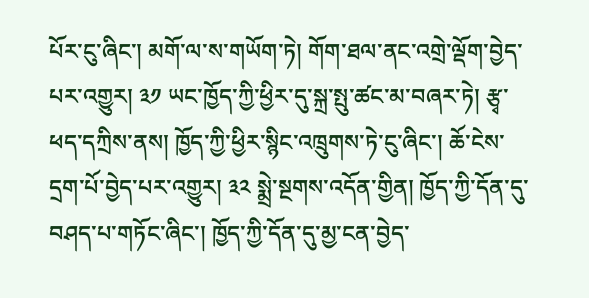པོར་ངུ་ཞིང་། མགོ་ལ་ས་གཡོག་ཏེ། གོག་ཐལ་ནང་འགྲེ་ལྡོག་བྱེད་པར་འགྱུར། ༣༡ ཡང་ཁྱོད་ཀྱི་ཕྱིར་དུ་སྐྲ་སྤུ་ཚང་མ་བཞར་ཏེ། རྩྭ་ཕད་དཀྲིས་ནས། ཁྱོད་ཀྱི་ཕྱིར་སྙིང་འཁྲུགས་ཏེ་ངུ་ཞིང་། ཆོ་ངེས་དྲག་པོ་བྱེད་པར་འགྱུར། ༣༢ སྨྲེ་སྔགས་འདོན་གྱིན། ཁྱོད་ཀྱི་དོན་དུ་བཤད་པ་གཏོང་ཞིང་། ཁྱོད་ཀྱི་དོན་དུ་མྱ་ངན་བྱེད་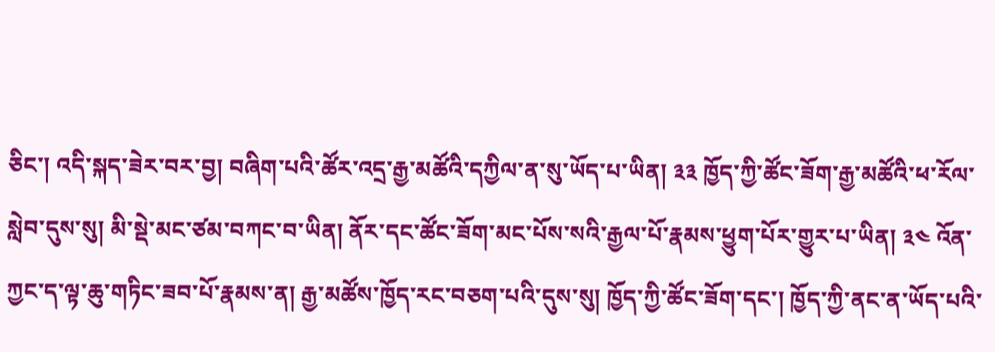ཅིང་། འདི་སྐད་ཟེར་བར་བྱ། བཞིག་པའི་ཚོར་འདྲ་རྒྱ་མཚོའི་དཀྱིལ་ན་སུ་ཡོད་པ་ཡིན། ༣༣ ཁྱོད་ཀྱི་ཚོང་ཟོག་རྒྱ་མཚོའི་ཕ་རོལ་སླེབ་དུས་སུ། མི་སྡེ་མང་ཙམ་བཀང་བ་ཡིན། ནོར་དང་ཚོང་ཟོག་མང་པོས་སའི་རྒྱལ་པོ་རྣམས་ཕྱུག་པོར་གྱུར་པ་ཡིན། ༣༤ འོན་ཀྱང་ད་ལྟ་ཆུ་གཏིང་ཟབ་པོ་རྣམས་ན། རྒྱ་མཚོས་ཁྱོད་རང་བཅག་པའི་དུས་སུ། ཁྱོད་ཀྱི་ཚོང་ཟོག་དང་། ཁྱོད་ཀྱི་ནང་ན་ཡོད་པའི་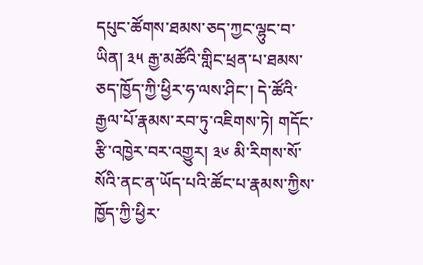དཔུང་ཚོགས་ཐམས་ཅད་ཀྱང་ལྷུང་བ་ཡིན། ༣༥ རྒྱ་མཚོའི་གླིང་ཕྲན་པ་ཐམས་ཅད་ཁྱོད་ཀྱི་ཕྱིར་ཧ་ལས་ཤིང་། དེ་ཚོའི་རྒྱལ་པོ་རྣམས་རབ་ཏུ་འཇིགས་ཏེ། གདོང་རྩི་འཁྱེར་བར་འགྱུར། ༣༦ མི་རིགས་སོ་སོའི་ནང་ན་ཡོད་པའི་ཚོང་པ་རྣམས་ཀྱིས་ཁྱོད་ཀྱི་ཕྱིར་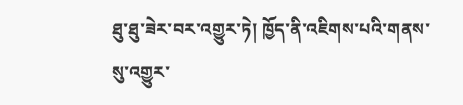ཐུ་ཐུ་ཟེར་བར་འགྱུར་ཏེ། ཁྱོད་ནི་འཇིགས་པའི་གནས་སུ་འགྱུར་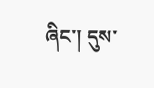ཞིང་། དུས་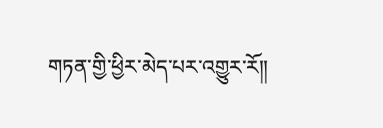གཏན་གྱི་ཕྱིར་མེད་པར་འགྱུར་རོ༎